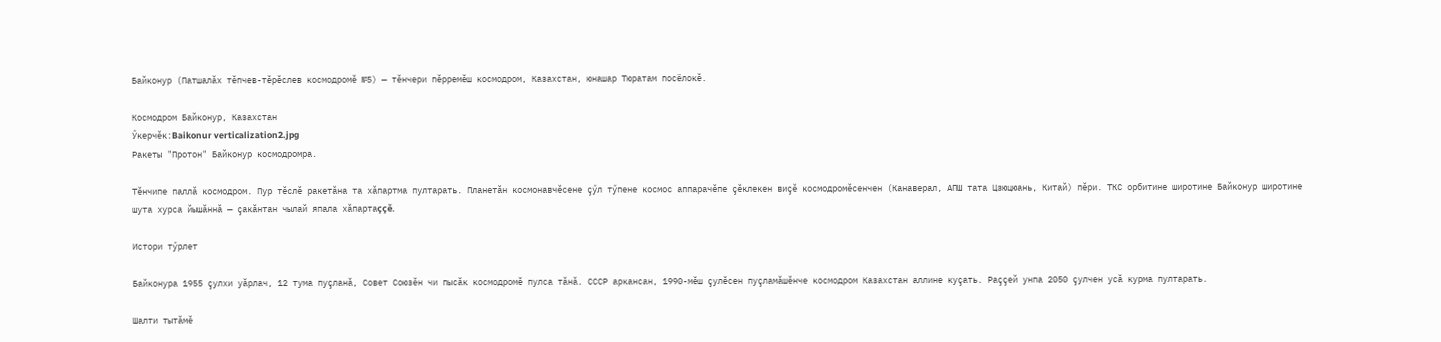Байконур (Патшалăх тĕпчев-тĕрĕслев космодромĕ №5) — тĕнчери пĕрремĕш космодром, Казахстан, юнашар Тюратам посёлокĕ.

Космодром Байконур, Казахстан
Ӳкерчĕк:Baikonur verticalization2.jpg
Ракеты "Протон" Байконур космодромра.

Тĕнчипе паллă космодром. Пур тĕслĕ ракетăна та хăпартма пултарать. Планетăн космонавчĕсене çӳл тӳпене космос аппарачĕпе çĕклекен виçĕ космодромĕсенчен (Канаверал, АПШ тата Цзюцюань, Китай) пĕри. ТКС орбитине широтине Байконур широтине шута хурса йышăннă — çакăнтан чылай япала хăпартаççĕ.

Истори тӳрлет

Байконура 1955 çулхи уăрлач, 12 тума пуçланă, Совет Союзĕн чи пысăк космодромĕ пулса тăнă. СССР аркансан, 1990-мĕш çулĕсен пуçламăшĕнче космодром Казахстан аллине куçать. Раççей унпа 2050 çулчен усă курма пултарать.

Шалти тытăмĕ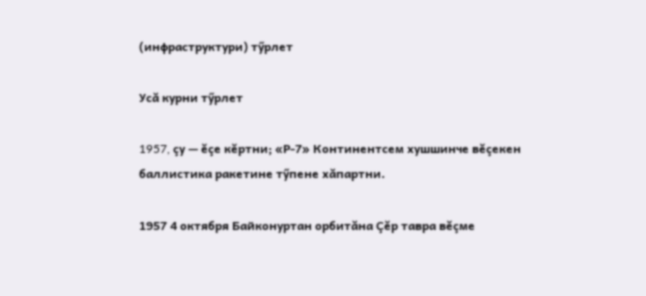(инфраструктури) тӳрлет

Усă курни тӳрлет

1957, çу — ĕçе кĕртни; «Р-7» Континентсем хушшинче вĕçекен баллистика ракетине тӳпене хăпартни.

1957 4 октября Байконуртан орбитăна Çĕр тавра вĕçме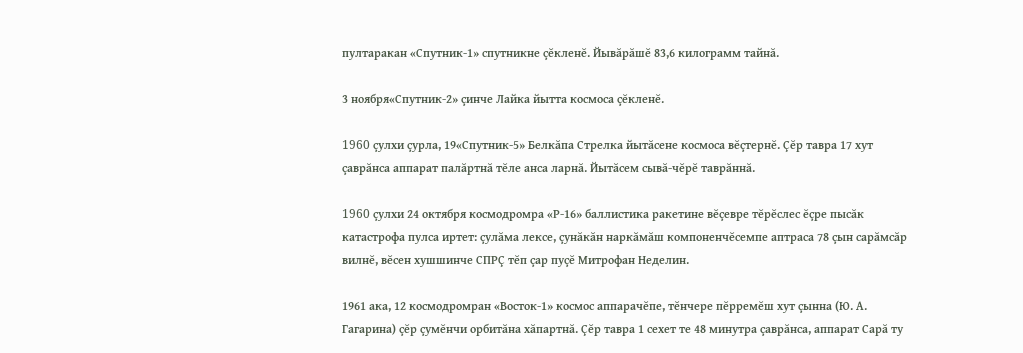пултаракан «Спутник-1» спутникне çĕкленĕ. Йывăрăшĕ 83,6 килограмм тайнă.

3 ноября«Спутник-2» çинче Лайка йытта космоса çĕкленĕ.

1960 çулхи çурла, 19«Спутник-5» Белкăпа Стрелка йытăсене космоса вĕçтернĕ. Çĕр тавра 17 хут çаврăнса аппарат палăртнă тĕле анса ларнă. Йытăсем сывă-чĕрĕ таврăннă.

1960 çулхи 24 октября космодромра «Р-16» баллистика ракетине вĕçевре тĕрĕслес ĕçре пысăк катастрофа пулса иртет: çулăма лексе, çунăкăн наркăмăш компоненчĕсемпе аптраса 78 çын сарăмсăр вилнĕ, вĕсен хушшинче СПРÇ тĕп çар пуçĕ Митрофан Неделин.

1961 ака, 12 космодромран «Восток-1» космос аппарачĕпе, тĕнчере пĕрремĕш хут çынна (Ю. А. Гагарина) çĕр çумĕнчи орбитăна хăпартнă. Çĕр тавра 1 сехет те 48 минутра çаврăнса, аппарат Сарă ту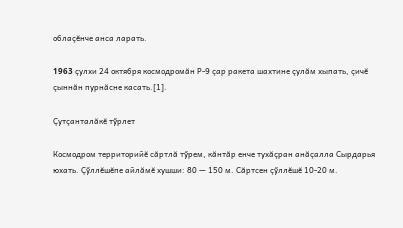облаçĕнче анса ларать.

1963 çулхи 24 октября космодромăн Р-9 çар ракета шахтине çулăм хыпать, çичĕ çыннăн пурнăсне касать.[1].

Çутçанталăкĕ тӳрлет

Космодром территорийĕ сăртлă тӳрем, кăнтăр енче тухăçран анăçалла Сырдарья юхать. Çӳллĕшĕпе айлăмĕ хушши: 80 — 150 м. Сăртсен çӳллĕшĕ 10-20 м.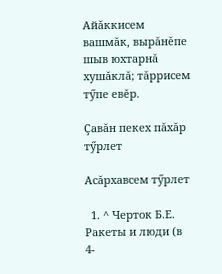Айăккисем вашмăк, вырăнĕпе шыв юхтарнă хушăклă; тăррисем тӳпе евĕр.

Çавăн пекех пăхăр тӳрлет

Асăрхавсем тӳрлет

  1. ^ Черток Б.Е. Ракеты и люди (в 4-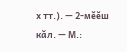х тт.). — 2-мĕĕш кăл. — М.: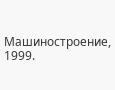Машиностроение, 1999.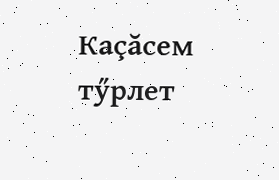Каçăсем тӳрлет